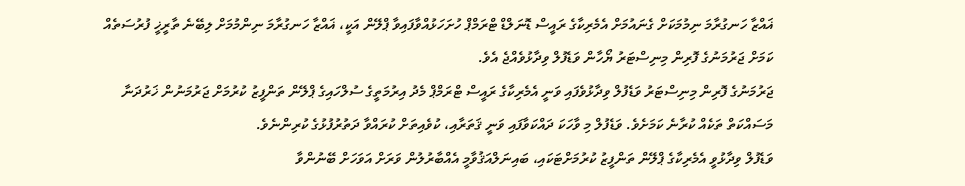ޣައްޒާ ހަނގުރާމަ ނިމުމަކަށް ގެނައުމަށް އެމެރިކާގެ ރައީސް ޑޮނަލްޑް ޓްރަމްޕް ހުށަހަޅުއްވާފައިވާ ޕްލޭން އަކީ، ޣައްޒާ ހަނގުރާމަ ނިންމުމަށް ލިބޭނެ ތާރީޚީ ފުރުސަތެއް ކަމަށް ޖަރުމަނުގެ ފޮރިން މިނިސްޓަރު ޔޯހާން ވަޑެފުލް ވިދާޅުވެއްޖެ އެވެ.
ޖަރުމަނުގެ ފޮރިން މިނިސްޓަރު ވަޑެފުލް ވިދާޅުވެފައި ވަނީ އެމެރިކާގެ ރައީސް ޓްރަމްޕް މެދު އިރުމަތީގެ ސުލްހައިގެ ޕްލޭން ތަންފީޒު ކުރުމަށް ޖަރުމަނުން ޚަރުދަނާ މަސައްކަތް ތަކެއް ކުރާނެ ކަމަށެވެ. ވަޑެފުލް މި ވާހަކަ ދައްކަވާފައި ވަނީ ޤަތަރާއި، ކުވެއިތަށް ކުރައްވާ ދަތުރުފުޅުގެ ކުރިންނެވެ.
ވަޑެފުލް ވިދާޅުވީ އެމެރިކާގެ ޕްލޭން ތަންފީޒު ކުރުމަށްޓަކައި، ބައިނަލްއަޤުވާމީ އެއްބާރުލުން ވަރަށް އަވަހަށް ބޭނުންވާ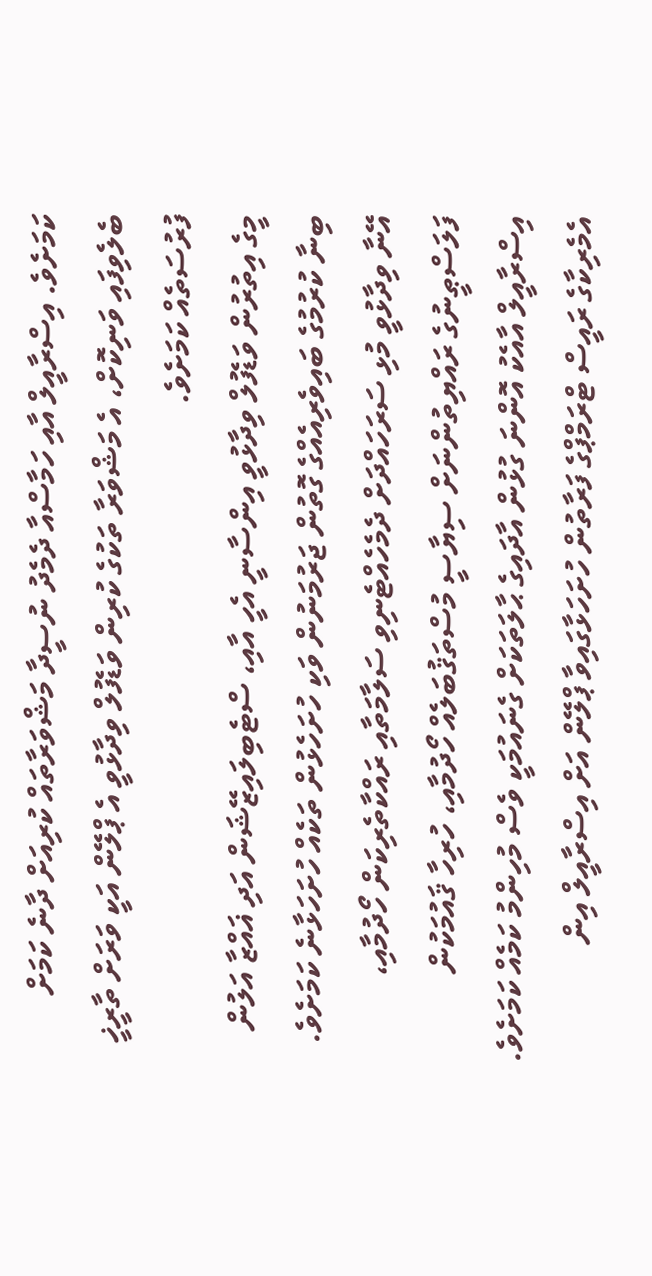ކަމަށެވެ. އިސްރާއީލް އާއި ހަމާސްއާ ދެމެދު ނުސީދާ މަޝްވަރާތައް ކުރިއަށް ދާނެ ކަމަށް ބެލެވިފައި ވަނިކޮށް، އެ މަޝްވަރާ ތަކުގެ ކުރިން ވަޑެފުލް ވިދާޅުވީ އެ ޕްލޭން އަކީ ވަރަށް ތާރީޚީ ފުރުސަތެއް ކަމަށެވެ.
މީގެ އިތުރުން ވަޑެފުލް ވިދާޅުވީ އިންސާނީ އެހީ އާއި، ސްޓެބިލައިޒޭޝަން އަދި ޣައްޒާ އަލުން ބިނާ ކުރުމުގެ ބައިވެރިއެއްގެ ގޮތުން ޖަރުމަނުން ވަކި ހުށަހެޅުން ތަކެއް ހުށަހަޅާނެ ކަމަށެވެ. އޭނާ ވިދާޅުވީ މުޅި ސަރަހައްދަށް ދެމެހެއްޓެނިވި ސަލާމަތާއި ރައްކާތެރިކަން ހޯދުމާއި، ފަލަސްޠީނުގެ ރައްޔިތުންނަށް ސިޔާސީ މުސްތަޤުބަލެއް ހޯދުމާއި، ހުރިހާ ޤައުމަކުން އިސްރާއީލް އާއެކު އޮންނަ ގުޅުން އާދައިގެ ޙާލަތަކަށް ގެނައުމަކީ ވެސް މުހިންމު ކަމެއް ކަމަށެވެ.
އެމެރިކާގެ ރައީސް ޓްރަމްޕްގެ ފަރާތުން ހުށަހަޅާގައިވާ ޕްލޭން އަށް އިސްރާއީލް އިން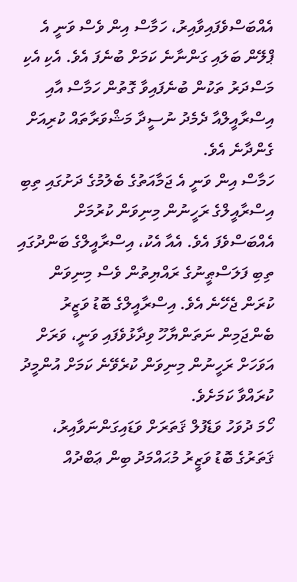އެއްބަސްވެފައިވާއިރު، ހަމާސް އިން ވެސް ވަނީ އެ ޕްލޭން ބަލައި ގަންނާނެ ކަމަށް ބުނެފަ އެވެ. އެކި އެކި މަސްދަރު ތަކުން ބުނެފައިވާ ގޮތުން ހަމާސް އާއި އިސްރާއީލްއާ ދެމެދު ނުސީދާ މަޝްވަރާތައް ކުރިއަށް ގެންދާނެ އެވެ.
ހަމާސް އިން ވަނީ އެ ޖަމާއަތުގެ ބެލުމުގެ ދަށުގައި ތިބި އިސްރާއީލްގެ ރަހީނުން މިނިވަން ކުރުމަށް އެއްބަސްވެފަ އެވެ. އެއާ އެކު، އިސްރާއީލްގެ ބަންދުގައި ތިބި ފަލަސްޠީނުގެ ރައްޔިތުން ވެސް މިނިވަން ކުރަން ޖެހޭނެ އެވެ. އިސްރާއީލްގެ ބޮޑު ވަޒީރު ބެންޖަމިން ނަތަންޔާހޫ ވިދާޅުވެފައި ވަނީ، ވަރަށް އަވަހަށް ރަހީނުން މިނިވަން ކުރެވޭނެ ކަމަށް އުންމީދު ކުރައްވާ ކަމަށެވެ.
ހޯމަ ދުވަހު ވަޑެފުލް ޤަތަރަށް ވަޑައިގަންނަވާއިރު، ޤަތަރުގެ ބޮޑު ވަޒީރު މުޙައްމަދު ބިން ޢަބްދުއް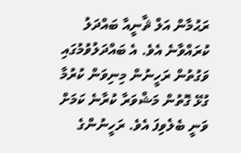ރަޙުމާން އަލް ޘާނީއާ ބައްދަލު ކުރައްވާނެ އެވެ. އެ ބައްދަލުވުމުގައި ވަގުތުން ރަހީނުން މިނިވަން ކުރުމާ ގުޅޭ ގޮތުން މަޝްވަރާ ކުރާނެ ކަމަށް ވަނީ ބެލެވިފަ އެވެ. ރަހީނުންގެ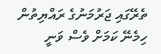ތެރޭގައި ޖަރުމަނުގެ ރައްޔިތުން ހިމެނޭ ކަމަށް ވެސް ވަނީ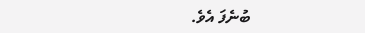ބުނެފަ އެވެ.